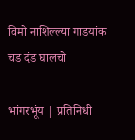विमो नाशिल्ल्या गाडयांक चड दंड घालचो

भांगरभूंय | प्रतिनिधी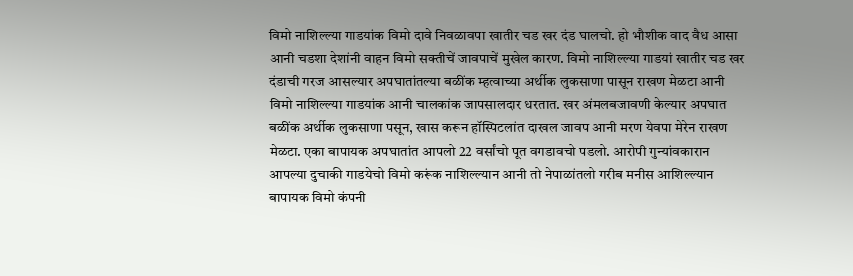विमो नाशिल्ल्या गाडयांक विमो दावे निवळावपा खातीर चड खर दंड घालचो. हो भौशीक वाद वैध आसा आनी चडशा देशांनी वाहन विमो सक्तीचें जावपाचें मुखेल कारण. विमो नाशिल्ल्या गाडयां खातीर चड खर दंडाची गरज आसल्यार अपघातांतल्या बळींक म्हत्वाच्या अर्थीक लुकसाणा पासून राखण मेळटा आनी विमो नाशिल्ल्या गाडयांक आनी चालकांक जापसालदार धरतात. खर अंमलबजावणी केल्यार अपघात बळींक अर्थीक लुकसाणा पसून, खास करून हॉस्पिटलांत दाखल जावप आनी मरण येवपा मेरेन राखण मेळटा. एका बापायक अपघातांत आपलो 22 वर्सांचो पूत वगडावचो पडलो. आरोपी गुन्यांवकारान आपल्या दुचाकी गाडयेचो विमो करूंक नाशिल्ल्यान आनी तो नेपाळांतलो गरीब मनीस आशिल्ल्यान बापायक विमो कंपनी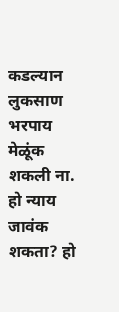कडल्यान लुकसाण भरपाय मेळूंक शकली ना. हो न्याय जावंक शकता? हो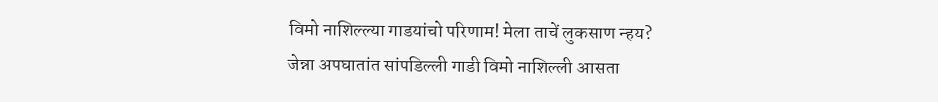विमो नाशिल्ल्या गाडयांचो परिणाम! मेला ताचें लुकसाण न्हय?
जेन्ना अपघातांत सांपडिल्ली गाडी विमो नाशिल्ली आसता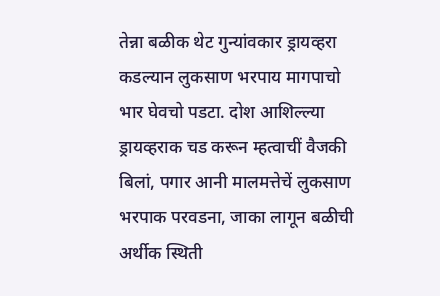तेन्ना बळीक थेट गुन्यांवकार ड्रायव्हरा कडल्यान लुकसाण भरपाय मागपाचो भार घेवचो पडटा. दोश आशिल्ल्या ड्रायव्हराक चड करून म्हत्वाचीं वैजकी बिलां, पगार आनी मालमत्तेचें लुकसाण भरपाक परवडना, जाका लागून बळीची अर्थीक स्थिती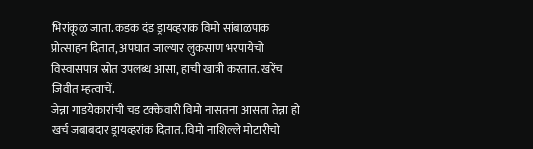भिरांकूळ जाता. कडक दंड ड्रायव्हराक विमो सांबाळपाक प्रोत्साहन दितात, अपघात जाल्यार लुकसाण भरपायेचो विस्वासपात्र स्रोत उपलब्ध आसा, हाची खात्री करतात. खरेंच जिवीत म्हत्वाचें.
जेन्ना गाडयेकारांची चड टक्केवारी विमो नासतना आसता तेन्ना हो खर्च जबाबदार ड्रायव्हरांक दितात. विमो नाशिल्ले मोटारीचो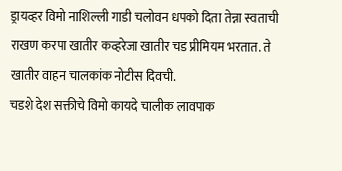ड्रायव्हर विमो नाशिल्ली गाडी चलोवन धपको दिता तेन्ना स्वताची राखण करपा खातीर कव्हरेजा खातीर चड प्रीमियम भरतात. ते खातीर वाहन चालकांक नोटीस दिवची.
चडशे देश सक्तीचे विमो कायदे चालीक लावपाक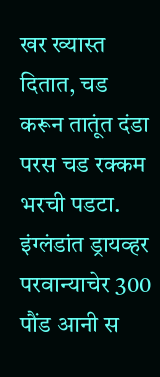खर ख्यास्त दितात, चड करून तातूंत दंडा परस चड रक्कम भरची पडटा.
इंग्लंडांत ड्रायव्हर परवान्याचेर 300 पौंड आनी स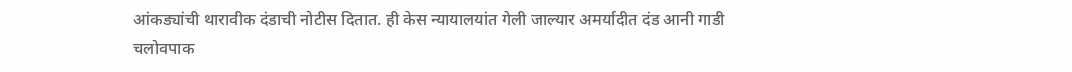आंकड्यांची थारावीक दंडाची नोटीस दितात. ही केस न्यायालयांत गेली जाल्यार अमर्यादीत दंड आनी गाडी चलोवपाक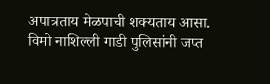अपात्रताय मेळपाची शक्यताय आसा. विमो नाशिल्ली गाडी पुलिसांनी जप्त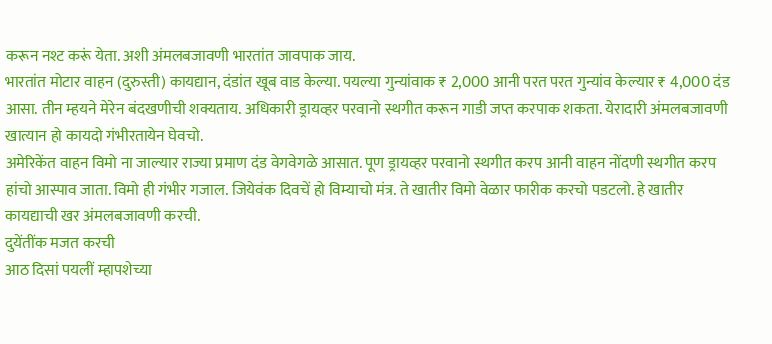करून नश्ट करूं येता. अशी अंमलबजावणी भारतांत जावपाक जाय.
भारतांत मोटार वाहन (दुरुस्ती) कायद्यान, दंडांत खूब वाड केल्या. पयल्या गुन्यांवाक ₹ 2,000 आनी परत परत गुन्यांव केल्यार ₹ 4,000 दंड आसा. तीन म्हयने मेरेन बंदखणीची शक्यताय. अधिकारी ड्रायव्हर परवानो स्थगीत करून गाडी जप्त करपाक शकता. येरादारी अंमलबजावणी खात्यान हो कायदो गंभीरतायेन घेवचो.
अमेरिकेंत वाहन विमो ना जाल्यार राज्या प्रमाण दंड वेगवेगळे आसात. पूण ड्रायव्हर परवानो स्थगीत करप आनी वाहन नोंदणी स्थगीत करप हांचो आस्पाव जाता. विमो ही गंभीर गजाल. जियेवंक दिवचें हो विम्याचो मंत्र. ते खातीर विमो वेळार फारीक करचो पडटलो. हे खातीर कायद्याची खर अंमलबजावणी करची.
दुयेंतींक मजत करची
आठ दिसां पयलीं म्हापशेच्या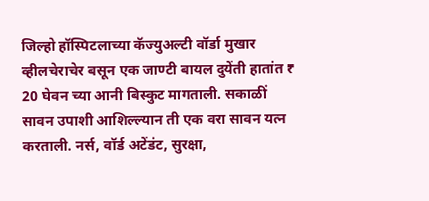जिल्हो हॉस्पिटलाच्या कॅज्युअल्टी वॉर्डा मुखार व्हीलचेराचेर बसून एक जाण्टी बायल दुयेंती हातांत ₹ 20 घेवन च्या आनी बिस्कुट मागताली. सकाळीं सावन उपाशी आशिल्ल्यान ती एक वरा सावन यत्न करताली. नर्स, वॉर्ड अटेंडंट, सुरक्षा,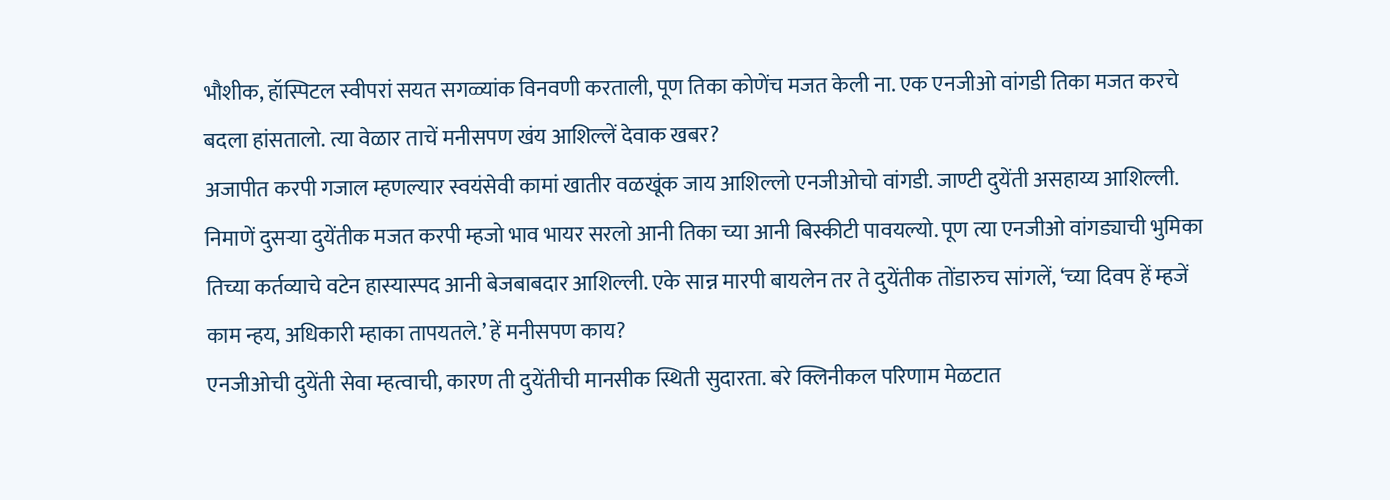भौशीक, हॉस्पिटल स्वीपरां सयत सगळ्यांक विनवणी करताली, पूण तिका कोणेंच मजत केली ना. एक एनजीओ वांगडी तिका मजत करचे बदला हांसतालो. त्या वेळार ताचें मनीसपण खंय आशिल्लें देवाक खबर?
अजापीत करपी गजाल म्हणल्यार स्वयंसेवी कामां खातीर वळखूंक जाय आशिल्लो एनजीओचो वांगडी. जाण्टी दुयेंती असहाय्य आशिल्ली. निमाणें दुसऱ्या दुयेंतीक मजत करपी म्हजो भाव भायर सरलो आनी तिका च्या आनी बिस्कीटी पावयल्यो. पूण त्या एनजीओ वांगड्याची भुमिका तिच्या कर्तव्याचे वटेन हास्यास्पद आनी बेजबाबदार आशिल्ली. एके सान्न मारपी बायलेन तर ते दुयेंतीक तोंडारुच सांगलें, ‘च्या दिवप हें म्हजें काम न्हय, अधिकारी म्हाका तापयतले.’ हें मनीसपण काय?
एनजीओची दुयेंती सेवा म्हत्वाची, कारण ती दुयेंतीची मानसीक स्थिती सुदारता. बरे क्लिनीकल परिणाम मेळटात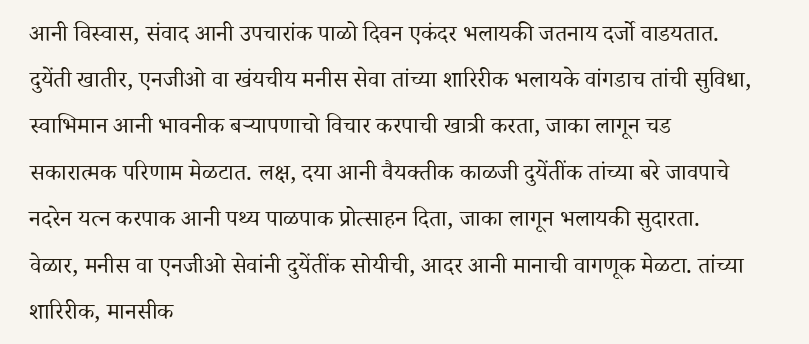आनी विस्वास, संवाद आनी उपचारांक पाळो दिवन एकंदर भलायकी जतनाय दर्जो वाडयतात. दुयेंती खातीर, एनजीओ वा खंयचीय मनीस सेवा तांच्या शारिरीक भलायके वांगडाच तांची सुविधा, स्वाभिमान आनी भावनीक बऱ्यापणाचो विचार करपाची खात्री करता, जाका लागून चड सकारात्मक परिणाम मेळटात. लक्ष, दया आनी वैयक्तीक काळजी दुयेंतींक तांच्या बरे जावपाचे नदरेन यत्न करपाक आनी पथ्य पाळपाक प्रोत्साहन दिता, जाका लागून भलायकी सुदारता. वेळार, मनीस वा एनजीओ सेवांनी दुयेंतींक सोयीची, आदर आनी मानाची वागणूक मेळटा. तांच्या शारिरीक, मानसीक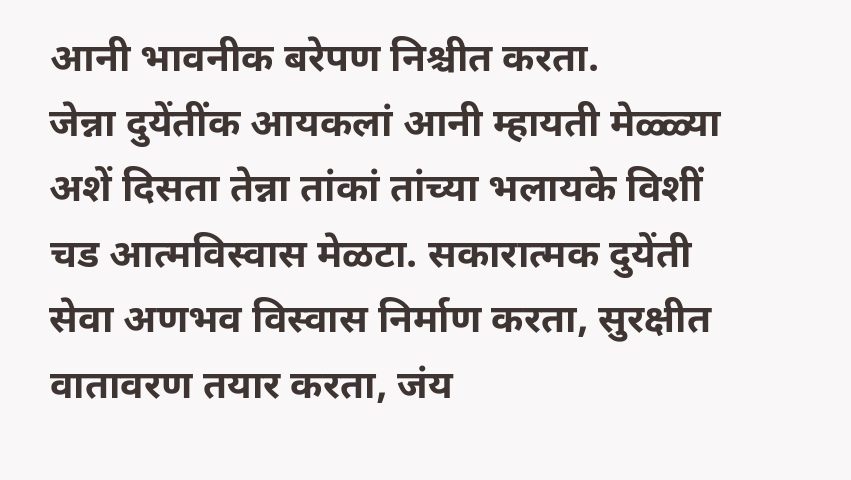आनी भावनीक बरेपण निश्चीत करता.
जेन्ना दुयेंतींक आयकलां आनी म्हायती मेळ्ळ्या अशें दिसता तेन्ना तांकां तांच्या भलायके विशीं चड आत्मविस्वास मेळटा. सकारात्मक दुयेंती सेवा अणभव विस्वास निर्माण करता, सुरक्षीत वातावरण तयार करता, जंय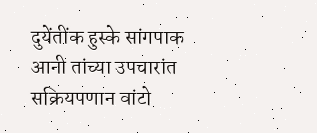दुयेंतींक हुस्के सांगपाक आनी तांच्या उपचारांत सक्रियपणान वांटो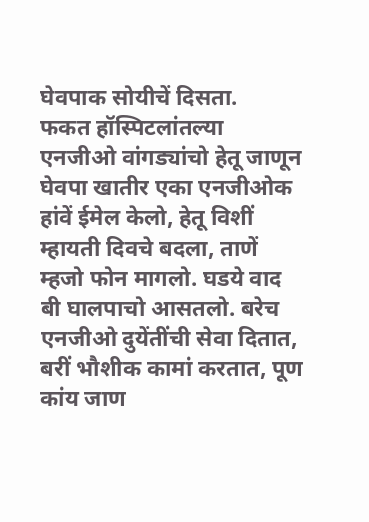घेवपाक सोयीचें दिसता.
फकत हॉस्पिटलांतल्या एनजीओ वांगड्यांचो हेतू जाणून घेवपा खातीर एका एनजीओक हांवें ईमेल केलो, हेतू विशीं म्हायती दिवचे बदला, ताणें म्हजो फोन मागलो. घडये वाद बी घालपाचो आसतलो. बरेच एनजीओ दुयेंतींची सेवा दितात, बरीं भौशीक कामां करतात, पूण कांय जाण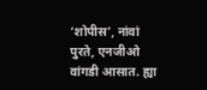‘शोपीस’, नांवां पुरते, एनजीओ वांगडी आसात. ह्या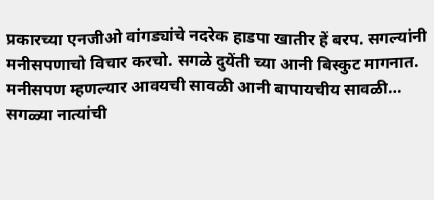प्रकारच्या एनजीओ वांगड्यांचे नदरेक हाडपा खातीर हें बरप. सगल्यांनी मनीसपणाचो विचार करचो. सगळे दुयेंती च्या आनी बिस्कुट मागनात. मनीसपण म्हणल्यार आवयची सावळी आनी बापायचीय सावळी… सगळ्या नात्यांची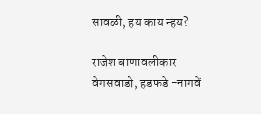सावळी, हय काय न्हय?

राजेश बाणावलीकार
वेगसवाडो, हडफडे -नागवें